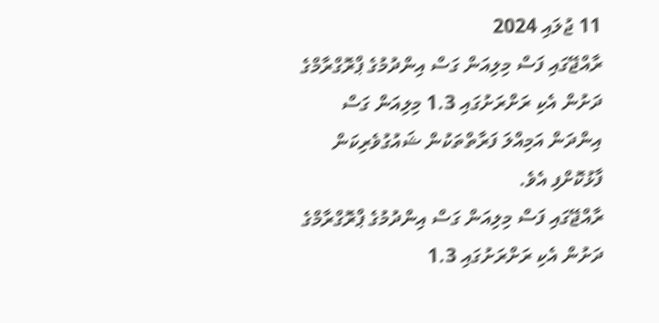11 ޖުލައި 2024
ރާއްޖޭގައި ފަސް މިލިއަން ގަސް އިންދުމުގެ ޕްރޮގްރާމްގެ ދަށުން އެކި ރަށްރަށުގައި 1.3 މިލިއަން ގަސް އިންދަން އަމިއްލަ ފަރާތްތަކުން ޝައުގުވެރިކަން ފާޅުކޮށްފި އެވެ.
ރާއްޖޭގައި ފަސް މިލިއަން ގަސް އިންދުމުގެ ޕްރޮގްރާމްގެ ދަށުން އެކި ރަށްރަށުގައި 1.3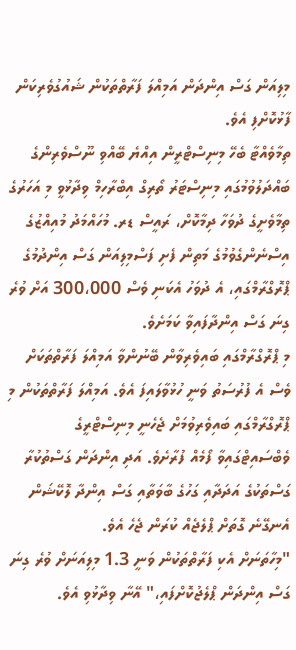މިލިއަން ގަސް އިންދަން އަމިއްލަ ފަރާތްތަކުން ޝައުގުވެރިކަން ފާޅުކޮށްފި އެވެ.
ތިމާވެއްޓާ ބެހޭ މިނިސްޓްރީން އިއްޔެ ބޭއްވި ނޫސްވެރިންގެ ބައްދަލުވުމުގައި މިނިސްޓަރު ތޯރިގް އިބްރާހިމް ވިދާޅުވީ މި އަހަރުގެ ތިމާވެށީގެ ދުވަހާ ދިމާކޮށް، ރައީސް ޑރ. މުހައްމަދު މުއިއްޒުގެ އިސްނެންގެވުމުގެ މަތިން ފެށި ފަސްމިލިއަން ގަސް އިންދުމުގެ ޕްރޮގްރާމްގައި، އެ ދުވަހު އެކަނި ވެސް 300،000 އަށް ވުރެ ގިނަ ގަސް އިންދާފައިވާ ކަމަށެވެ.
މި ޕްރޮގްރާމްގައި ބައިވެރިވާން ބޭނުންވާ އަމިއްލަ ފަރާތްތަކަށް ވެސް އެ ފުރުސަތު ވަނީ ހުޅުވާލައިފަ އެވެ. އަމިއްލަ ފަރާތްތަކުން މި ޕްރޮގްރާމްގައި ބައިވެރިވުމަށް ޖެހެނީ މިނިސްޓްރީގެ ވެބްސައިޓްގައިވާ ފޯމެއް ފުރާށެވެ. އަދި އިންދަން ގަސްތުކުރާ ގަސްތަކުގެ އަދަދާއި ގަހުގެ ބާވަތާއި ގަސް އިންދާ ލޮކޭޝަން އެނގޭނެ ގޮތަށް ޕްލެޖެއް ކުރަން ޖެހެ އެވެ.
"މިހާތަނަށް އެކި ފަރާތްތަކުން ވަނީ 1.3 މިލިއަނަށް ވުރެ ގިނަ ގަސް އިންދަން ޕްލެޖުކޮށްފައި،" އޭނާ ވިދާޅުވި އެވެ.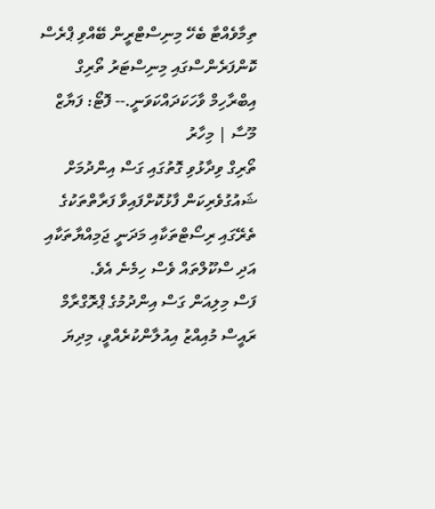ތިމާވެއްޓާ ބެހޭ މިނިސްޓްރީން ބޭއްވި ޕްރެސް ކޮންފަރެންސްގައި މިނިސްޓަރު ތޯރިގް އިބްރާހިމް ވާހަކަދައްކަވަނީ.-- ފޮޓޯ: ފަޔާޒް މޫސާ | މިހާރު
ތޯރިގް ވިދާޅުވި ގޮތުގައި ގަސް އިންދުމަށް ޝައުގުވެރިކަން ފާޅުކޮށްފައިވާ ފަރާތްތަކުގެ ތެރޭގައި ރިސޯޓްތަކާއި މަދަނީ ޖަމިއްޔާތަކާއި އަދި ސްކޫލްތައް ވެސް ހިމެނެ އެވެ.
ފަސް މިލިއަން ގަސް އިންދުމުގެ ޕްރޮގްރާމް ރައީސް މުއިއްޒު އިއުލާންކުރެއްވީ، މިދިޔަ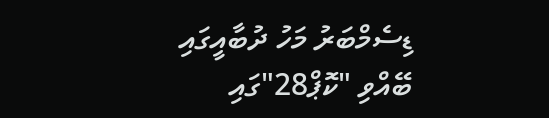ޑިސެމްބަރު މަހު ދުބާއީގައި ބޭއްވި "ކޮޕް28"ގައި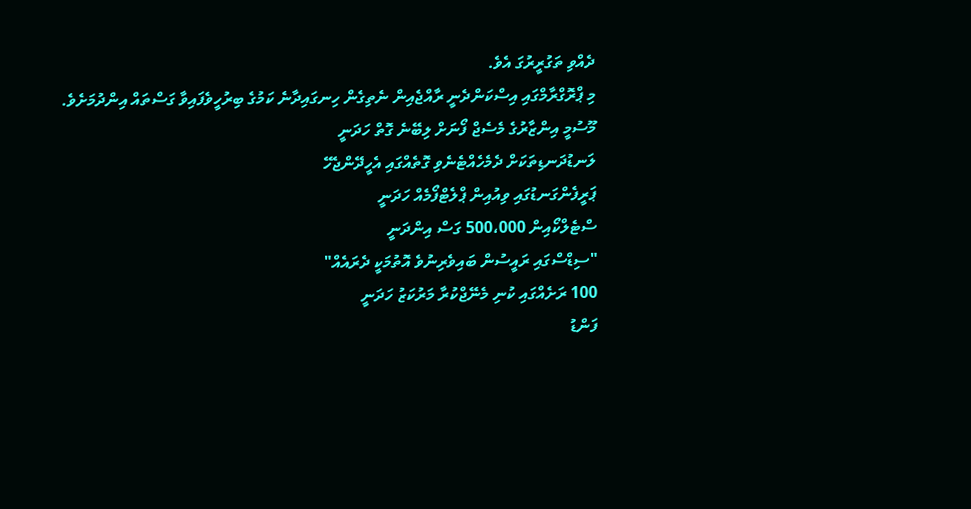ދެއްވި ތަގުރީރުގަ އެވެ.
މި ޕްރޮގްރާމްގައި އިސްކަންދެނީ ރާއްޖެއިން ނެތިގެން ހިނގައިދާނެ ކަމުގެ ބިރުހީވެފައިވާ ގަސްތައް އިންދުމަށެވެ.
މޫސުމީ އިންޒާރުގެ މެސެޖް ފޯނަށް ލިބޭނެ ގޮތް ހަދަނީ
ލަނޑުދަނޑިތަކަށް ދެމެހެއްޓެނެވި ގޮތެއްގައި އެހީދޭންޖެހޭ
ޕަރީފެންގަނޑުގައި ވިއުއިން ޕްލެޓްފޯމެއް ހަދަނީ
ސްޓެލްކޯއިން 500،000 ގަސް އިންދަނީ
"ސިޑްސްގައި ރައީސުން ބައިވެރިނުވެ އޮތުމަކީ ދެރައެއް"
100 ރަށެއްގައި ކުނި މެނޭޖްކުރާ މަރުކަޒު ހަދަނީ
ފަންޑު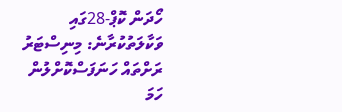ހޯދަން ކޮޕް-28ގައި ވަކާލަތުކުރާނެ: މިނިސްޓަރު
ރަށްތައް ހަނަފަސްކޮށްލުން ހަމަ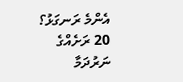އެންމެ ރަނގަޅު؟
20 ރަށެއްގެ ނަރުދަމާ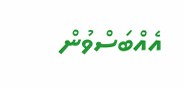އެއްބަސްވުން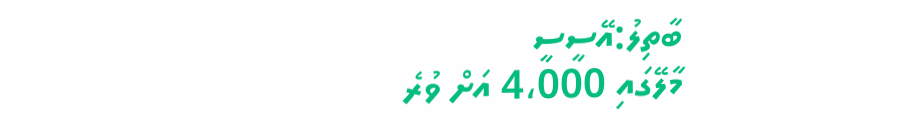ބާތިލު:އޭސީސީ
މާލޭގައި 4،000 އަށް ވުރެ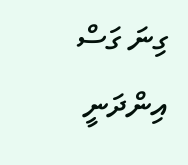ގިނަ ގަސް އިންދަނީ